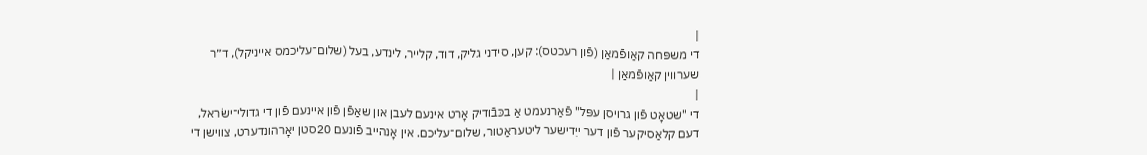|
די משפּחה קאַופֿמאַן (פֿון רעכטס): קען, סידני גליק, דוד, קלייר, לינדע, בעל (שלום־עליכמס אייניקל), ד״ר שערווין קאַופֿמאַן |
|
די "שטאָט פֿון גרויסן עפּל" פֿאַרנעמט אַ בכּבֿודיק אָרט אינעם לעבן און שאַפֿן פֿון איינעם פֿון די גדולי־ישׂראל, דעם קלאַסיקער פֿון דער ייִדישער ליטעראַטור, שלום־עליכם. אין אָנהייב פֿונעם 20סטן יאָרהונדערט, צווישן די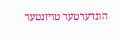הונדערטער טויזנטער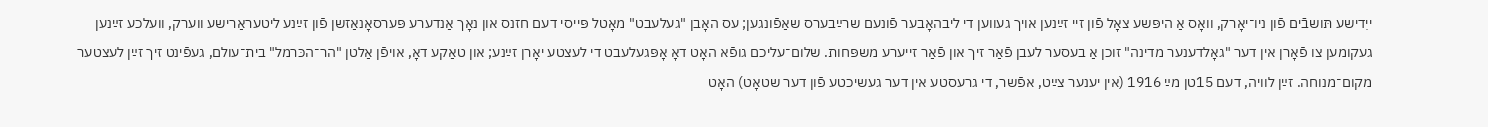ייִדישע תּושבֿים פֿון ניו־יאָרק, וואָס אַ היפּשע צאָל פֿון זיי זײַנען אויך געווען די ליבהאָבער פֿונעם שרײַבערס שאַפֿונגען; עס האָבן "געלעבט" מאָטל פּייסי דעם חזנס און נאָך אַנדערע פּערסאָנאַזשן פֿון זײַנע ליטעראַרישע ווערק, וועלכע זײַנען געקומען צו פֿאָרן אין דער "גאָלדענער מדינה" זוכן אַ בעסער לעבן פֿאַר זיך און פֿאַר זייערע משפּחות. שלום־עליכם גופֿא האָט דאָ אָפּגעלעבט די לעצטע יאָרן זײַנע; און טאַקע דאָ, אויפֿן אַלטן "הר־הכּרמל" בית־עולם, געפֿינט זיך זײַן לעצטער מקום־מנוחה. זײַן לוויה, דעם 15טן מײַ 1916 (אין יענער צײַט, אפֿשר, די גרעסטע אין דער געשיכטע פֿון דער שטאָט) האָט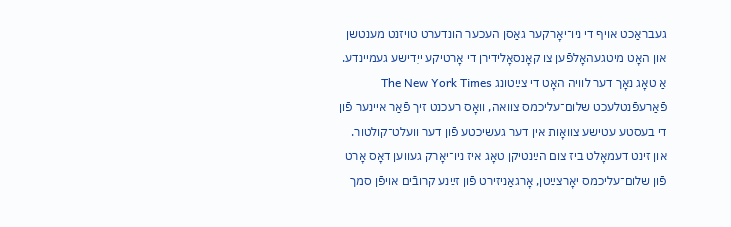געבראַכט אויף די ניו־יאָרקער גאַסן העכער הונדערט טויזנט מענטשן און האָט מיטגעהאָלפֿען צו קאָנסאָלידירן די אָרטיקע ייִדישע געמיינדע. אַ טאָג נאָך דער לוויה האָט די צײַטונג The New York Times פֿאַרעפֿנטלעכט שלום־עליכמס צוואה, וואָס רעכנט זיך פֿאַר איינער פֿון די בעסטע עטישע צוואָות אין דער געשיכטע פֿון דער וועלט־קולטור. און זינט דעמאָלט ביז צום הײַנטיקן טאָג איז ניו־יאָרק געווען דאָס אָרט פֿון שלום־עליכמס יאָרצײַטן, אָרגאַניזירט פֿון זײַנע קרובֿים אויפֿן סמך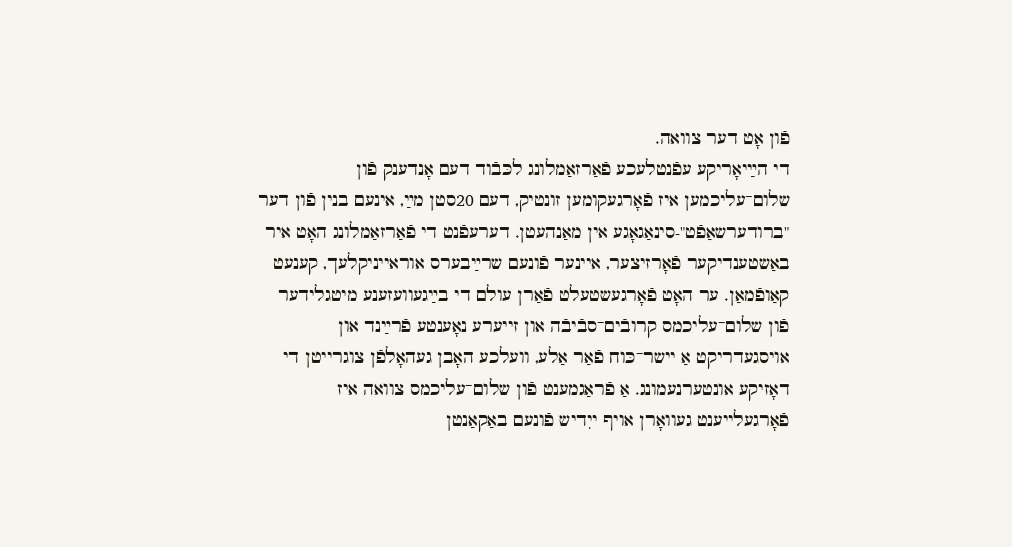פֿון אָט דער צוואה.
די הײַיאָריקע עפֿנטלעכע פֿאַרזאַמלונג לכּבֿוד דעם אָנדענק פֿון שלום־עליכמען איז פֿאָרגעקומען זונטיק, דעם 20סטן מײַ, אינעם בנין פֿון דער "ברודערשאַפֿט"-סינאַגאָגע אין מאַנהעטן. דערעפֿנט די פֿאַרזאַמלונג האָט איר באַשטענדיקער פֿאָרזיצער, איינער פֿונעם שרײַבערס אוראייניקלעך, קענעט קאַופֿמאַן. ער האָט פֿאָרגעשטעלט פֿאַרן עולם די בײַגעוועזענע מיטגלידער פֿון שלום־עליכמס קרובֿים־סבֿיבֿה און זייערע נאָענטע פֿרײַנד און אויסגעדריקט אַ יישר־כּוח פֿאַר אַלע, וועלכע האָבן געהאָלפֿן צוגרייטן די דאָזיקע אונטערנעמונג. אַ פֿראַגמענט פֿון שלום־עליכמס צוואה איז פֿאָרגעלייענט געוואָרן אויף ייִדיש פֿונעם באַקאַנטן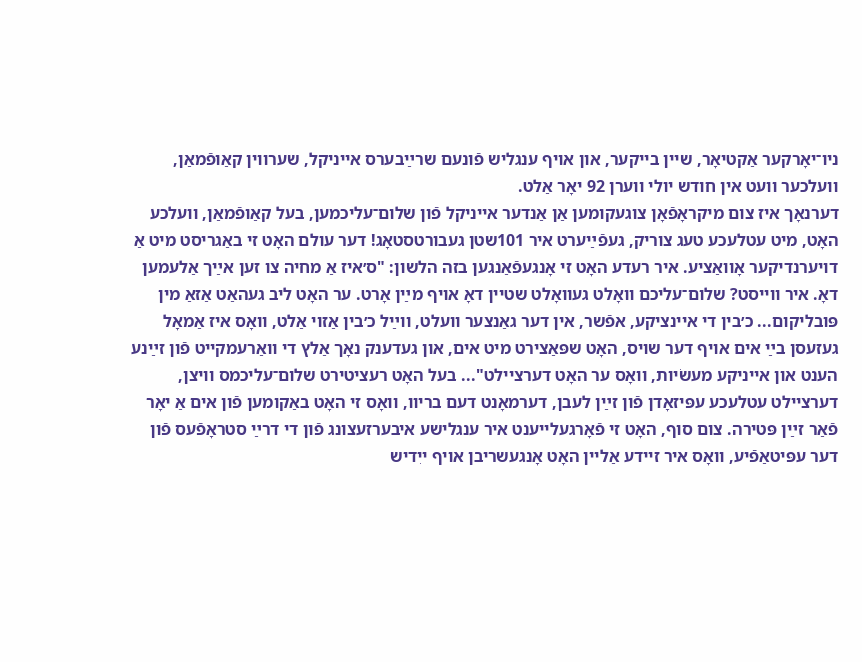ניו־יאָרקער אַקטיאָר, שיין בייקער, און אויף ענגליש פֿונעם שרײַבערס אייניקל, שערווין קאַופֿמאַן, וועלכער וועט אין חודש יולי ווערן 92 יאָר אַלט.
דערנאָך איז צום מיקראָפֿאָן צוגעקומען אַן אַנדער אייניקל פֿון שלום־עליכמען, בעל קאַופֿמאַן, וועלכע האָט, מיט עטלעכע טעג צוריק, געפֿײַערט איר 101שטן געבורטסטאָג! דער עולם האָט זי באַגריסט מיט אַ דויערנדיקער אָוואַציע. איר רעדע האָט זי אָנגעפֿאַנגען בזה הלשון: "ס׳איז אַ מחיה צו זען אײַך אַלעמען דאָ. איר ווייסט? שלום־עליכם וואָלט געוואָלט שטיין דאָ אויף מײַן אָרט. ער האָט ליב געהאַט אַזאַ מין פּובליקום... כ׳בין די איינציקע, אפֿשר, אין דער גאַנצער וועלט, ווײַל כ׳בין אַזוי אַלט, וואָס איז אַמאָל געזעסן בײַ אים אויף דער שויס, האָט שפּאַצירט מיט אים, און געדענק נאָך אַלץ די וואַרעמקייט פֿון זײַנע הענט און אייניקע מעשׂיות, וואָס ער האָט דערציילט"... בעל האָט רעציטירט שלום־עליכמס וויצן, דערציילט עטלעכע עפּיזאָדן פֿון זײַן לעבן, דערמאָנט דעם בריוו, וואָס זי האָט באַקומען פֿון אים אַ יאָר פֿאַר זײַן פּטירה. צום סוף, האָט זי פֿאָרגעלייענט איר ענגלישע איבערזעצונג פֿון די דרײַ סטראָפֿעס פֿון דער עפּיטאַפֿיע, וואָס איר זיידע אַליין האָט אָנגעשריבן אויף ייִדיש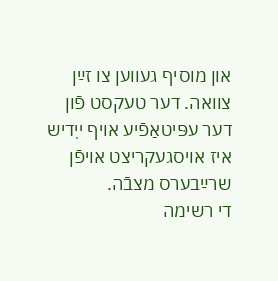און מוסיף געווען צו זײַן צוואה. דער טעקסט פֿון דער עפּיטאַפֿיע אויף ייִדיש איז אויסגעקריצט אויפֿן שרײַבערס מצבֿה.
די רשימה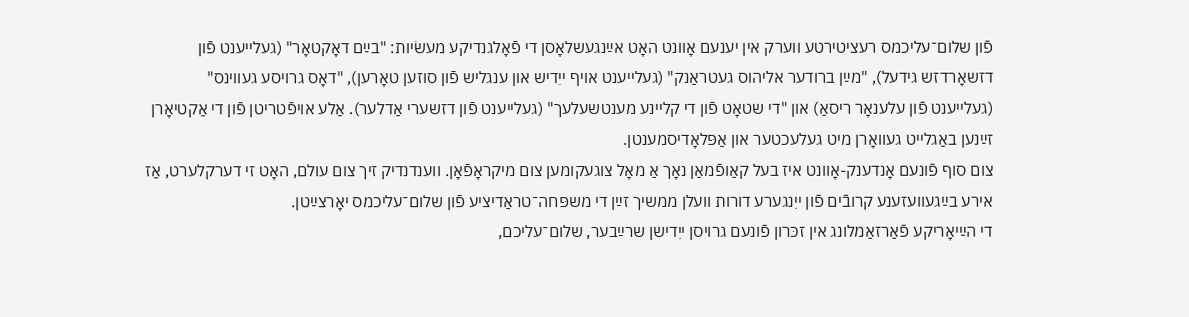פֿון שלום־עליכמס רעציטירטע ווערק אין יענעם אָוונט האָט אײַנגעשלאָסן די פֿאָלגנדיקע מעשׂיות: "בײַם דאָקטאָר" (געלייענט פֿון דזשאָרדזש גידעל), "מײַן ברודער אליהוס געטראַנק" (געלייענט אויף ייִדיש און ענגליש פֿון סוזען טאָרען), "דאָס גרויסע געווינס" (געלייענט פֿון עלענאָר ריסאַ) און "די שטאָט פֿון די קליינע מענטשעלעך" (געלייענט פֿון דזשערי אַדלער). אַלע אויפֿטריטן פֿון די אַקטיאָרן זײַנען באַגלייט געוואָרן מיט געלעכטער און אַפּלאָדיסמענטן.
צום סוף פֿונעם אָנדענק-אָוונט איז בעל קאַופֿמאַן נאָך אַ מאָל צוגעקומען צום מיקראָפֿאָן. ווענדנדיק זיך צום עולם, האָט זי דערקלערט, אַז אירע בײַגעוועזענע קרובֿים פֿון ייִנגערע דורות וועלן ממשיך זײַן די משפּחה־טראַדיציע פֿון שלום־עליכמס יאָרצײַטן.
די הײַיאָריקע פֿאַרזאַמלונג אין זכּרון פֿונעם גרויסן ייִדישן שרײַבער, שלום־עליכם,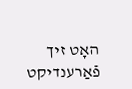האָט זיך פֿאַרענדיקט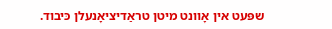שפּעט אין אָוונט מיטן טראַדיציאָנעלן כּיבוד.